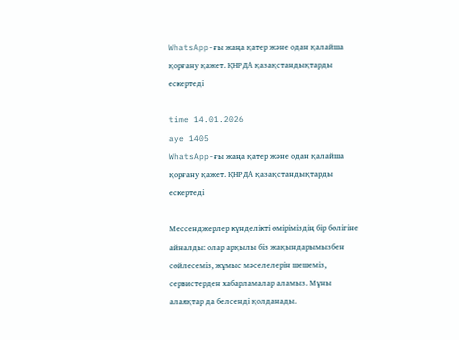WhatsApp-ғы жаңа қатер және одан қалайша қорғану қажет. ҚНРДА қазақстандықтарды ескертеді

time 14.01.2026
aye 1405
WhatsApp-ғы жаңа қатер және одан қалайша қорғану қажет. ҚНРДА қазақстандықтарды  ескертеді

Мессенджерлер күнделікті өміріміздің бір бөлігіне айналды: олар арқылы біз жақындарымызбен сөйлесеміз, жұмыс мәселелерін шешеміз, сервистерден хабарламалар аламыз. Мұны алаяқтар да белсенді қолданады.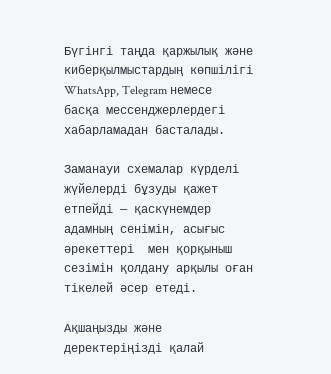Бүгінгі таңда қаржылық және киберқылмыстардың көпшілігі WhatsApp, Telegram немесе басқа мессенджерлердегі хабарламадан басталады.

Заманауи схемалар күрделі жүйелерді бұзуды қажет етпейді — қаскүнемдер адамның сенімін, асығыс әрекеттері  мен қорқыныш сезімін қолдану арқылы оған тікелей әсер етеді.

Ақшаңызды және деректеріңізді қалай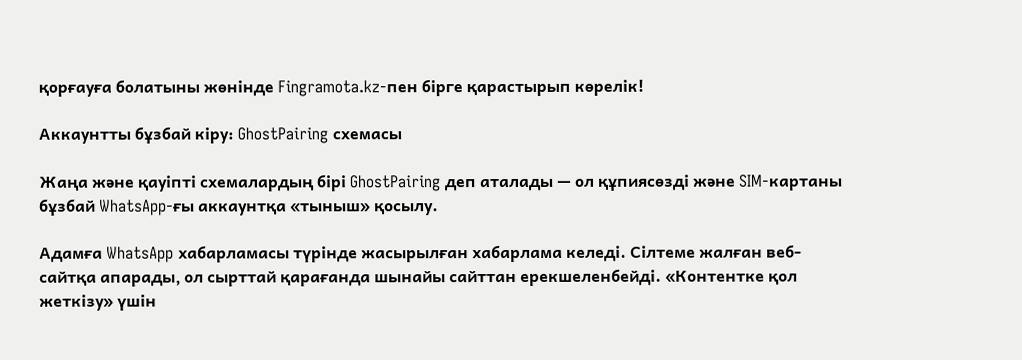қорғауға болатыны жөнінде Fingramota.kz-пен бірге қарастырып көрелік!

Аккаунтты бұзбай кіру: GhostPairing схемасы

Жаңа және қауіпті схемалардың бірі GhostPairing деп аталады — ол құпиясөзді және SIM-картаны бұзбай WhatsApp-ғы аккаунтқа «тыныш» қосылу.

Адамға WhatsApp хабарламасы түрінде жасырылған хабарлама келеді. Сілтеме жалған веб-сайтқа апарады, ол сырттай қарағанда шынайы сайттан ерекшеленбейді. «Контентке қол жеткізу» үшін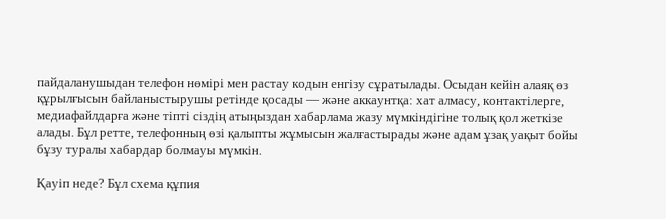пайдаланушыдан телефон нөмірі мен растау кодын енгізу сұратылады. Осыдан кейін алаяқ өз құрылғысын байланыстырушы ретінде қосады — және аккаунтқа: хат алмасу, контактілерге, медиафайлдарға және тіпті сіздің атыңыздан хабарлама жазу мүмкіндігіне толық қол жеткізе алады. Бұл ретте, телефонның өзі қалыпты жұмысын жалғастырады және адам ұзақ уақыт бойы бұзу туралы хабардар болмауы мүмкін.

Қауіп неде? Бұл схема құпия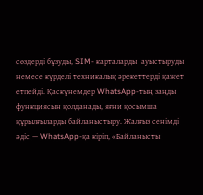сөздерді бұзуды, SIM- карталарды  ауыстыруды немесе күрделі техникалық әрекеттерді қажет етпейді. Қаскүнемдер WhatsApp-тың заңды функциясын қолданады, яғни қосымша құрылғыларды байланыстыру. Жалғыз сенімді әдіс — WhatsApp-қа кіріп, «Байланысты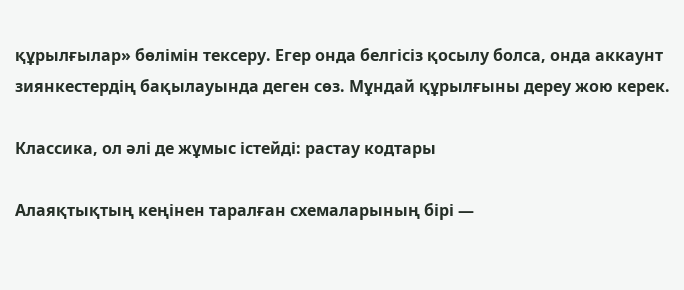құрылғылар» бөлімін тексеру. Егер онда белгісіз қосылу болса, онда аккаунт зиянкестердің бақылауында деген сөз. Мұндай құрылғыны дереу жою керек.

Классика, ол әлі де жұмыс істейді: растау кодтары

Алаяқтықтың кеңінен таралған схемаларының бірі —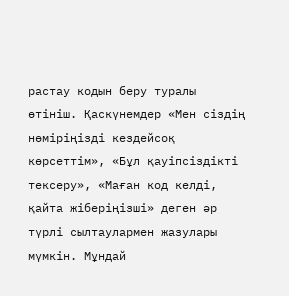растау кодын беру туралы өтініш. Қаскүнемдер «Мен сіздің нөміріңізді кездейсоқ көрсеттім», «Бұл қауіпсіздікті тексеру», «Маған код келді, қайта жіберіңізші» деген әр түрлі сылтаулармен жазулары мүмкін. Мұндай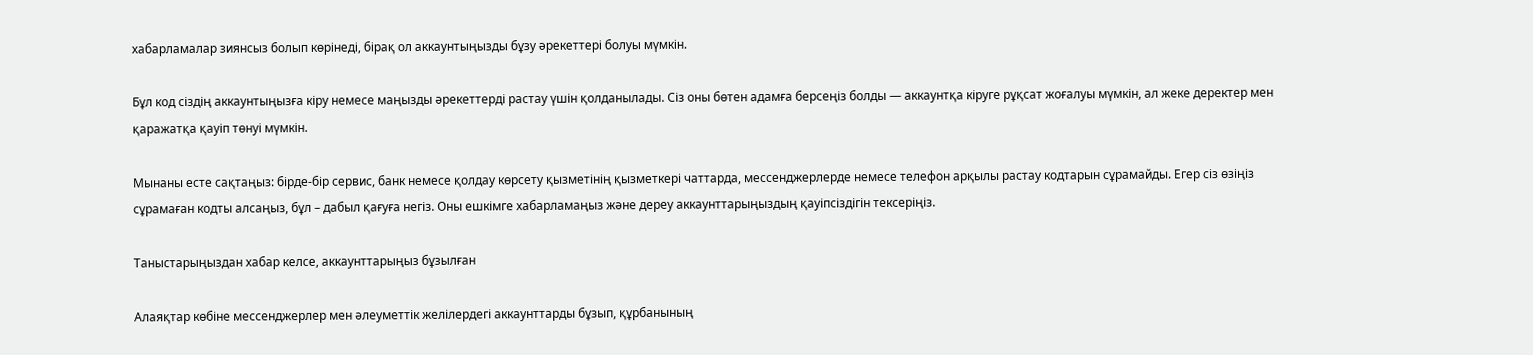хабарламалар зиянсыз болып көрінеді, бірақ ол аккаунтыңызды бұзу әрекеттері болуы мүмкін.

Бұл код сіздің аккаунтыңызға кіру немесе маңызды әрекеттерді растау үшін қолданылады. Сіз оны бөтен адамға берсеңіз болды — аккаунтқа кіруге рұқсат жоғалуы мүмкін, ал жеке деректер мен қаражатқа қауіп төнуі мүмкін.

Мынаны есте сақтаңыз: бірде-бір сервис, банк немесе қолдау көрсету қызметінің қызметкері чаттарда, мессенджерлерде немесе телефон арқылы растау кодтарын сұрамайды. Егер сіз өзіңіз сұрамаған кодты алсаңыз, бұл – дабыл қағуға негіз. Оны ешкімге хабарламаңыз және дереу аккаунттарыңыздың қауіпсіздігін тексеріңіз.

Таныстарыңыздан хабар келсе, аккаунттарыңыз бұзылған

Алаяқтар көбіне мессенджерлер мен әлеуметтік желілердегі аккаунттарды бұзып, құрбанының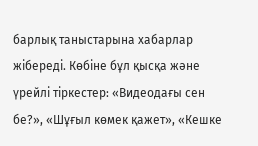барлық таныстарына хабарлар жібереді. Көбіне бұл қысқа және үрейлі тіркестер: «Видеодағы сен бе?», «Шұғыл көмек қажет», «Кешке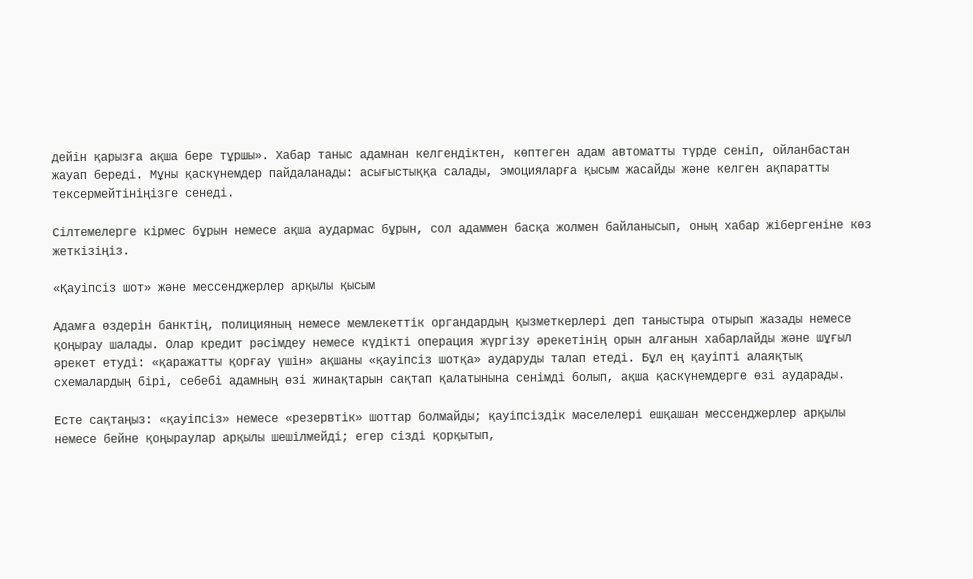дейін қарызға ақша бере тұршы». Хабар таныс адамнан келгендіктен, көптеген адам автоматты түрде сеніп, ойланбастан жауап береді. Мұны қаскүнемдер пайдаланады: асығыстыққа салады, эмоцияларға қысым жасайды және келген ақпаратты тексермейтініңізге сенеді.

Сілтемелерге кірмес бұрын немесе ақша аудармас бұрын, сол адаммен басқа жолмен байланысып, оның хабар жібергеніне көз жеткізіңіз.

«Қауіпсіз шот» және мессенджерлер арқылы қысым

Адамға өздерін банктің, полицияның немесе мемлекеттік органдардың қызметкерлері деп таныстыра отырып жазады немесе қоңырау шалады. Олар кредит рәсімдеу немесе күдікті операция жүргізу әрекетінің орын алғанын хабарлайды және шұғыл әрекет етуді: «қаражатты қорғау үшін» ақшаны «қауіпсіз шотқа» аударуды талап етеді. Бұл ең қауіпті алаяқтық схемалардың бірі, себебі адамның өзі жинақтарын сақтап қалатынына сенімді болып, ақша қаскүнемдерге өзі аударады.

Есте сақтаңыз: «қауіпсіз» немесе «резервтік» шоттар болмайды; қауіпсіздік мәселелері ешқашан мессенджерлер арқылы немесе бейне қоңыраулар арқылы шешілмейді; егер сізді қорқытып,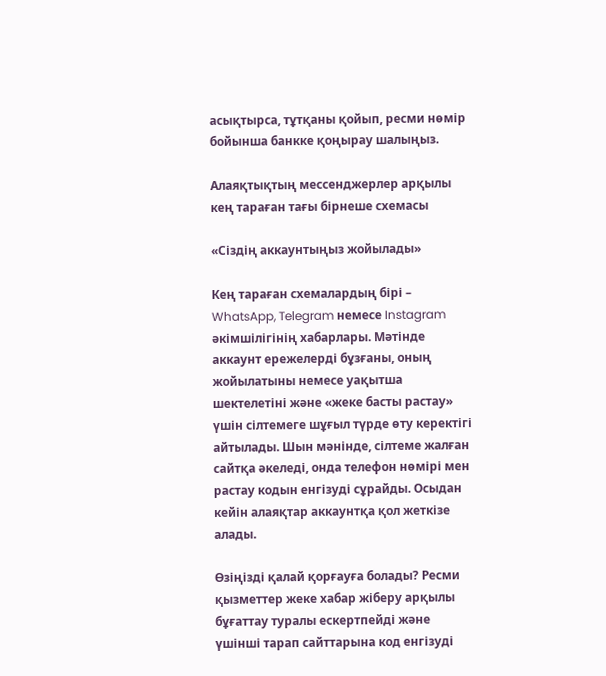асықтырса, тұтқаны қойып, ресми нөмір бойынша банкке қоңырау шалыңыз.

Алаяқтықтың мессенджерлер арқылы кең тараған тағы бірнеше схемасы

«Сіздің аккаунтыңыз жойылады»

Кең тараған схемалардың бірі – WhatsApp, Telegram немесе Instagram әкімшілігінің хабарлары. Мәтінде аккаунт ережелерді бұзғаны, оның жойылатыны немесе уақытша шектелетіні және «жеке басты растау» үшін сілтемеге шұғыл түрде өту керектігі айтылады. Шын мәнінде, сілтеме жалған сайтқа әкеледі, онда телефон нөмірі мен растау кодын енгізуді сұрайды. Осыдан кейін алаяқтар аккаунтқа қол жеткізе алады.

Өзіңізді қалай қорғауға болады? Ресми қызметтер жеке хабар жіберу арқылы бұғаттау туралы ескертпейді және үшінші тарап сайттарына код енгізуді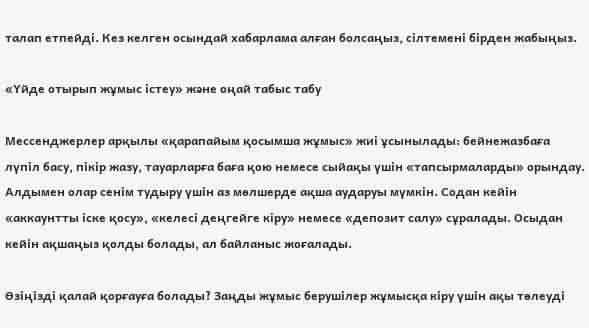талап етпейді. Кез келген осындай хабарлама алған болсаңыз, сілтемені бірден жабыңыз.

«Үйде отырып жұмыс істеу» және оңай табыс табу

Мессенджерлер арқылы «қарапайым қосымша жұмыс» жиі ұсынылады: бейнежазбаға лүпіл басу, пікір жазу, тауарларға баға қою немесе сыйақы үшін «тапсырмаларды» орындау. Алдымен олар сенім тудыру үшін аз мөлшерде ақша аударуы мүмкін. Содан кейін «аккаунтты іске қосу», «келесі деңгейге кіру» немесе «депозит салу» сұралады. Осыдан кейін ақшаңыз қолды болады, ал байланыс жоғалады.

Өзіңізді қалай қорғауға болады? Заңды жұмыс берушілер жұмысқа кіру үшін ақы төлеуді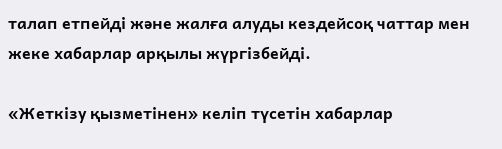талап етпейді және жалға алуды кездейсоқ чаттар мен жеке хабарлар арқылы жүргізбейді.

«Жеткізу қызметінен» келіп түсетін хабарлар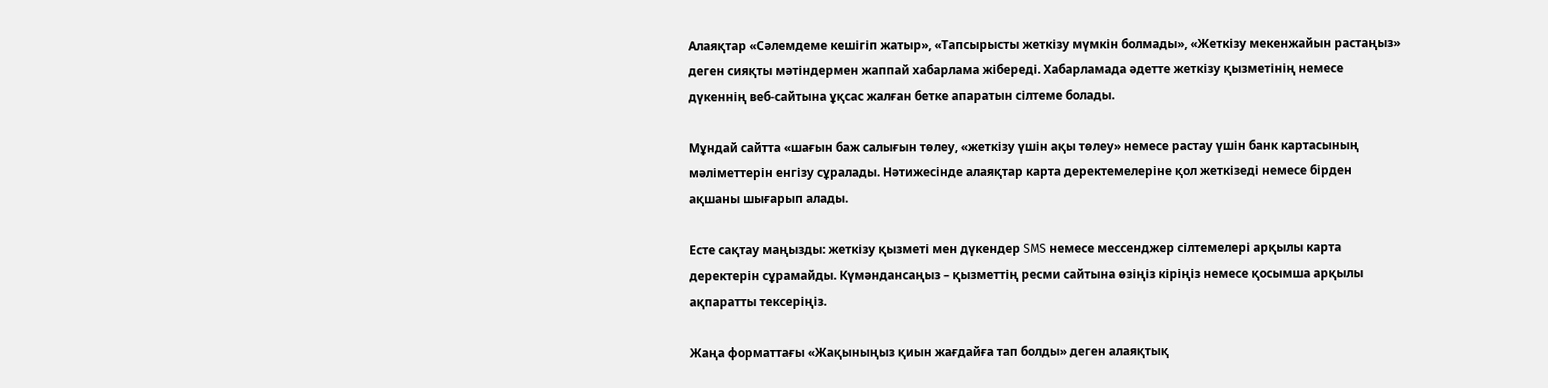Алаяқтар «Сәлемдеме кешігіп жатыр», «Тапсырысты жеткізу мүмкін болмады», «Жеткізу мекенжайын растаңыз» деген сияқты мәтіндермен жаппай хабарлама жібереді. Хабарламада әдетте жеткізу қызметінің немесе дүкеннің веб-сайтына ұқсас жалған бетке апаратын сілтеме болады.

Мұндай сайтта «шағын баж салығын төлеу, «жеткізу үшін ақы төлеу» немесе растау үшін банк картасының мәліметтерін енгізу сұралады. Нәтижесінде алаяқтар карта деректемелеріне қол жеткізеді немесе бірден ақшаны шығарып алады.

Есте сақтау маңызды: жеткізу қызметі мен дүкендер SMS немесе мессенджер сілтемелері арқылы карта деректерін сұрамайды. Күмәндансаңыз – қызметтің ресми сайтына өзіңіз кіріңіз немесе қосымша арқылы ақпаратты тексеріңіз.

Жаңа форматтағы «Жақыныңыз қиын жағдайға тап болды» деген алаяқтық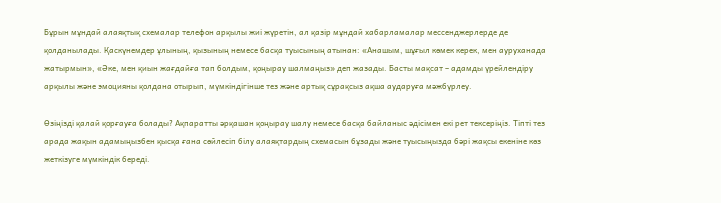Бұрын мұндай алаяқтық схемалар телефон арқылы жиі жүретін, ал қазір мұндай хабарламалар мессенджерлерде де қолданылады. Қаскүнемдер ұлының, қызының немесе басқа туысының атынан: «Анашым, шұғыл көмек керек, мен ауруханада жатырмын», «Әке, мен қиын жағдайға тап болдым, қоңырау шалмаңыз» деп жазады. Басты мақсат – адамды үрейлендіру арқылы және эмоцияны қолдана отырып, мүмкіндігінше тез және артық сұрақсыз ақша аударуға мәжбүрлеу.

Өзіңізді қалай қорғауға болады? Ақпаратты әрқашан қоңырау шалу немесе басқа байланыс әдісімен екі рет тексеріңіз. Тіпті тез арада жақын адамыңызбен қысқа ғана сөйлесіп білу алаяқтардың схемасын бұзады және туысыңызда бәрі жақсы екеніне көз жеткізуге мүмкіндік береді.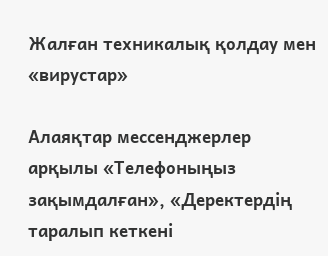Жалған техникалық қолдау мен «вирустар»

Алаяқтар мессенджерлер арқылы «Телефоныңыз зақымдалған», «Деректердің таралып кеткені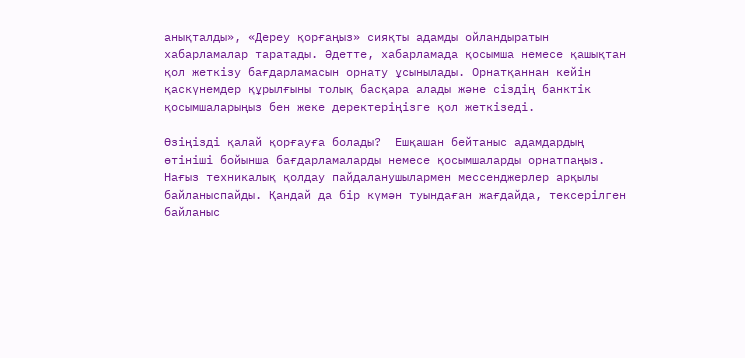анықталды», «Дереу қорғаңыз» сияқты адамды ойландыратын хабарламалар таратады. Әдетте, хабарламада қосымша немесе қашықтан қол жеткізу бағдарламасын орнату ұсынылады. Орнатқаннан кейін қаскүнемдер құрылғыны толық басқара алады және сіздің банктік қосымшаларыңыз бен жеке деректеріңізге қол жеткізеді.

Өзіңізді қалай қорғауға болады?  Ешқашан бейтаныс адамдардың өтініші бойынша бағдарламаларды немесе қосымшаларды орнатпаңыз. Нағыз техникалық қолдау пайдаланушылармен мессенджерлер арқылы байланыспайды. Қандай да бір күмән туындаған жағдайда, тексерілген байланыс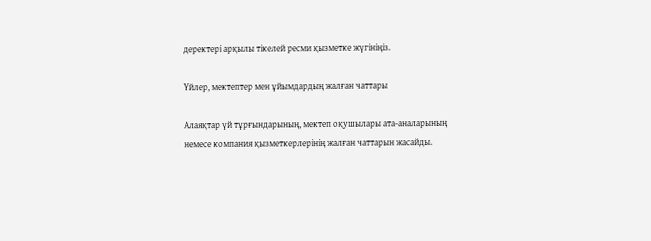деректері арқылы тікелей ресми қызметке жүгініңіз.

Үйлер, мектептер мен ұйымдардың жалған чаттары

Алаяқтар үй тұрғындарының, мектеп оқушылары ата-аналарының немесе компания қызметкерлерінің жалған чаттарын жасайды.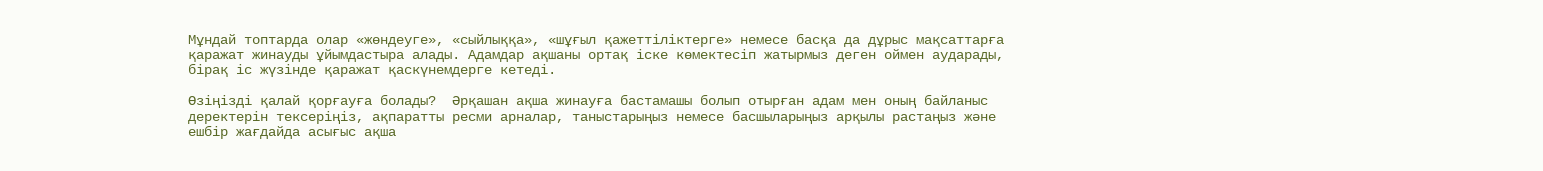Мұндай топтарда олар «жөндеуге», «сыйлыққа», «шұғыл қажеттіліктерге» немесе басқа да дұрыс мақсаттарға қаражат жинауды ұйымдастыра алады. Адамдар ақшаны ортақ іске көмектесіп жатырмыз деген оймен аударады, бірақ іс жүзінде қаражат қаскүнемдерге кетеді.

Өзіңізді қалай қорғауға болады?  Әрқашан ақша жинауға бастамашы болып отырған адам мен оның байланыс деректерін тексеріңіз, ақпаратты ресми арналар, таныстарыңыз немесе басшыларыңыз арқылы растаңыз және ешбір жағдайда асығыс ақша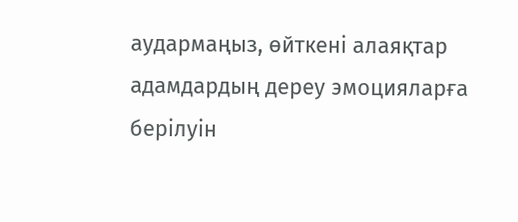аудармаңыз, өйткені алаяқтар адамдардың дереу эмоцияларға берілуін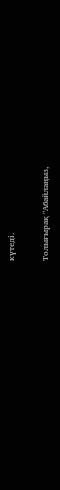күтеді.

Толығырақ "Абайлаңыз,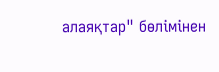алаяқтар" бөлімінен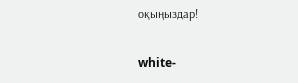оқыңыздар!

white-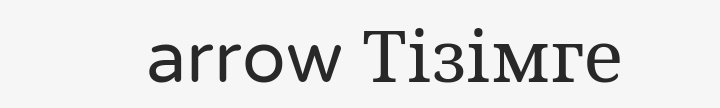arrow Тізімге